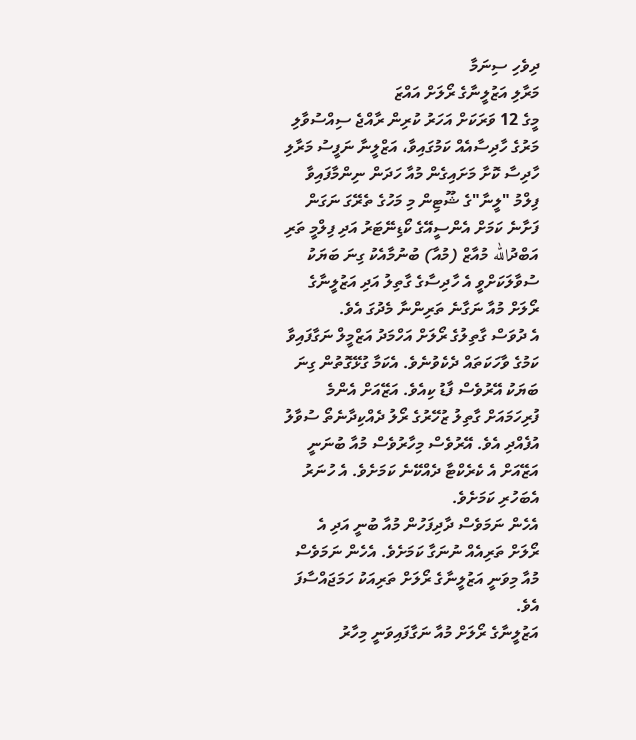ދިވެހި ސިނަމާ
މަރާލި އަޒުލީނާގެ ރޯލަށް އައްޒަ
މީގެ 12 ވަރަކަށް އަހަރު ކުރިން ރާއްޖެ ސިއްސުވާލި މަރުގެ ހާދިސާއެއް ކަމުގައިވާ، އަޒްލީނާ ނަފީސު މަރާލި ހާދިސާ ކޮށާ މަށައިގެން މުއާ ހަދަން ނިންމާފައިވާ ފިލްމު "ލީނާ"ގެ ޝޫޓިން މި މަހުގެ ތެރޭގަ ނަގަން ފަށާނެ ކަމަށް އެންސީއޭގެ ކޯޑިނޭޓަރު އަދި ފިލްމީ ތަރި އަބްދުالله މުއާޒް (މުއާ) ބުނުމާއެކު ގިނަ ބަޔަކު ސުވާލަކަށްވީ އެ ހާދިސާގެ ގާތިލު އަދި އަޒުލީނާގެ ރޯލަށް މުއާ ނަގާނެ ތަރިންނާ މެދުގަ އެވެ.
އެ ދުވަސް ގާތިލުގެ ރޯލަށް އަހްމަދު އަޒްމީލް ނަގާފައިވާ ކަމުގެ ވާހަކަތައް ދެކެވުނެވެ. އެކަމާ ގުޅޭގޮތުން ގިނަ ބަޔަކު އޭރުވެސް ފާޑު ކިއެވެ. އަޒޭއަށް އެންމެ ފުރިހަމައަށް ގާތިލު ޒުހޭރުގެ ރޯލު ދެއްކިދާނެތޯ ސުވާލު އުފެއްދި އެވެ. އޭރުވެސް މިހާރުވެސް މުއާ ބުނަނީ އަޒޭއަށް އެ ކެރެކްޓާ ދެއްކޭނެ ކަމަށެވެ. އެ ހުނަރު އެބަހުރި ކަމަށެވެ.
އެހެން ނަމަވެސް ދާދިފަހުން މުއާ ބުނީ އަދި އެ ރޯލަށް ތަރިއެއް ނުނަގާ ކަމަށެވެ. އެހެން ނަމަވެސް މުއާ މިވަނީ އަޒުލީނާގެ ރޯލަށް ތަރިއަކު ހަމަޖައްސާފަ އެވެ.
އަޒުލީނާގެ ރޯލަށް މުއާ ނަގާފައިވަނީ މިހާރު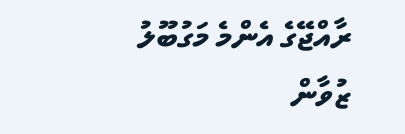ރާއްޖޭގެ އެންމެ މަގުބޫލު ޒުވާން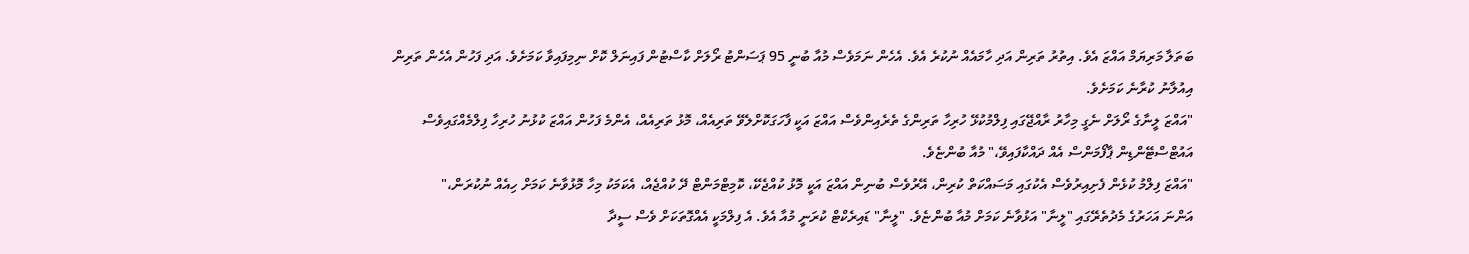ބަތަލާ މަރިޔަމް އައްޒަ އެވެ. އިތުރު ތަރިން އަދި ހާމައެއް ނުކުރެ އެވެ. އެހެން ނަމަވެސް މުއާ ބުނީ 95 ޕަސަންޓު ރޯލަށް ކާސްޓުން ފައިނަލް ކޮށް ނިމިފައިވާ ކަމަށެވެ. އަދި ފަހުން އެހެން ތަރިން އިއުލާނު ކުރާނެ ކަމަށެވެ.
"އައްޒަ ލީނާގެ ރޯލަށް ނެގީ މިހާރު ރާއްޖޭގައި ފިލްމުކުޅޭ ހުރިހާ ތަރިންގެ ތެރެއިންވެސް އައްޒަ އަކީ ފާހަގަކޮށްލެވޭ ތަރިއެއް، މޮޅު ތަރިއެއް، އެންމެ ފަހުން އައްޒަ ކުޅުނު ހުރިހާ ފިލްމެއްގައިވެސް އައުޓްސްޓޭންޑިން ޕާފޯމަންސް އެއް ދައްކާފައިވޭ،" މުއާ ބުންޏެވެ.
"އައްޒަ ފިލްމު ކުޅެން ފެށިއިރުވެސް އެކުގައި މަސައްކަތް ކުރިން، އޭރުވެސް ބުނިން އައްޒަ އަކީ މޮޅު ކުއްޖެކޭ، ކޮމިޓްމަންޓް ދޭ ކުއްޖެއް، އެކަމަކު މިހާ މޮޅުވާނެ ކަމަށް ހިއެއް ނުކުރަން،"
އަންނަ އަހަރުގެ މެދުތެރޭގައި "ލީނާ" އަޅުވާނެ ކަމަށް މުއާ ބުންޏެވެ. "ލީނާ" ޑައިރެކްޓް ކުރަނީ މުއާ އެވެ. އެ ފިލްމަކީ އެއްގޮތަކަށް ވެސް ސީދާ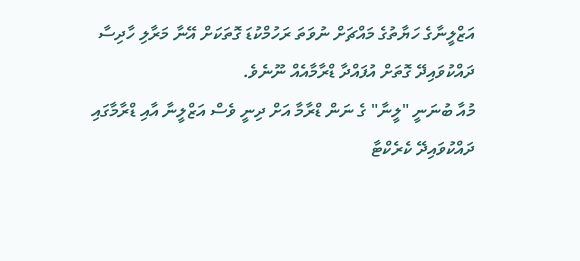އަޒްލީނާގެ ހަޔާތުގެ މައްޗަށް ނުވަތަ ރަހުމްކުޑަ ގޮތަކަށް އޭނާ މަރާލި ހާދިސާ ދައްކުވައިދޭ ގޮތަށް އުފައްދާ ޑްރާމާއެއް ނޫނެވެ.
މުއާ ބުނަނީ "ލީނާ" ގެ ނަން ޑްރާމާ އަށް ދިނީ ވެސް އަޒްލީނާ އާއި ޑްރާމާގައި ދައްކުވައިދޭ ކެރެކްޓާ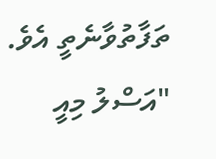ތަފާތުވާނެތީ އެވެ.
"އަސްލު މިއީ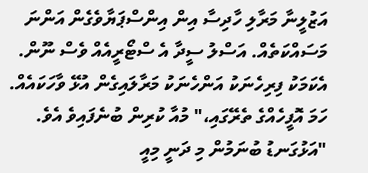އަޒުލީނާ މަރާލި ހާދިސާ އިން އިންސްޕަޔާވެގެން އަންނަ މަސައްކަތެއް. އަސްލު ސީދާ އެ ސްޓޯރީއެއް ވެސް ނޫން. އެކަމަކު ފިރިހެނަކު އަންހެނަކު މަރާލައިގެން އުޅޭ ވާހަކައެއް. ހަމަ އޮފީހެއްގެ ތެރޭގައި،" މުއާ ކުރިން ބުނެފައިވެ އެވެ.
"އަޅުގަނޑު ބުނަމުން މި ދަނީ މިއީ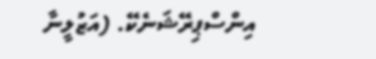އިންސްޕިރޭޝަނެކޭ. (އަޒުލީނާ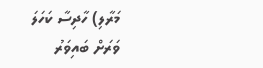މަރާލި) ހާދިސާ ކަހަލަ ވަރަށް ބައިވަރު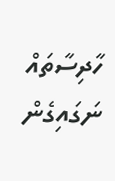ހާދިސާތައް ނަގައިގެން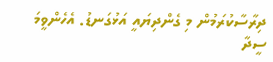ދިރާސާކުރަމުން މި ގެންދިޔައީ އަޅުގަނޑު. އެހެންވީމަ ސީދާ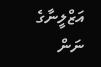އަޒްލީނާގެ ނަން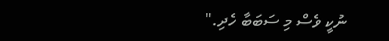ނުކީ ވެސް މި ސަބަބާ ހެދި."